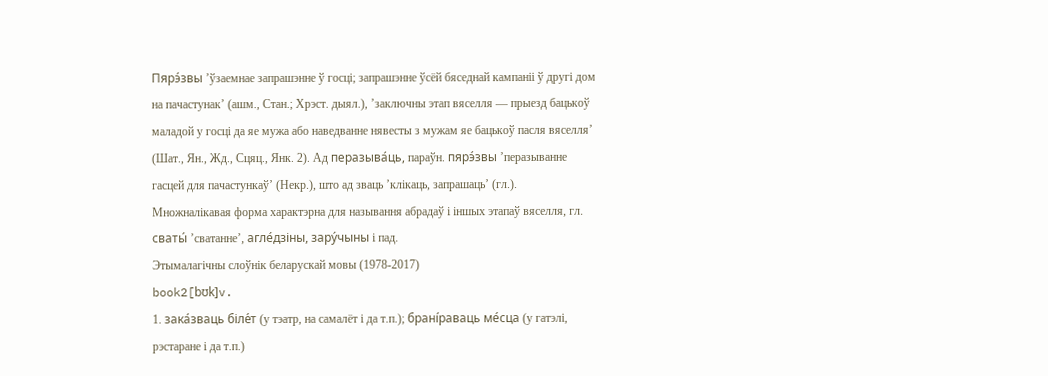Пярэ́звы ’ўзаемнае запрашэнне ў госці; запрашэнне ўсёй бяседнай кампаніі ў другі дом на пачастунак’ (ашм., Стан.; Хрэст. дыял.), ’заключны этап вяселля — прыезд бацькоў маладой у госці да яе мужа або наведванне нявесты з мужам яе бацькоў пасля вяселля’ (Шат., Ян., Жд., Сцяц., Янк. 2). Ад перазыва́ць, параўн. пярэ́звы ’перазыванне гасцей для пачастункаў’ (Некр.), што ад зваць ’клікаць, запрашаць’ (гл.). Множналікавая форма характэрна для называння абрадаў і іншых этапаў вяселля, гл. сваты́ ’сватанне’, агле́дзіны, зару́чыны і пад.
Этымалагічны слоўнік беларускай мовы (1978-2017)
book2[bʊk]v.
1. зака́зваць біле́т (у тэатр, на самалёт і да т.п.); брані́раваць ме́сца (у гатэлі, рэстаране і да т.п.)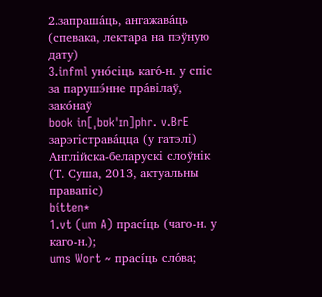2.запраша́ць, ангажава́ць (спевака, лектара на пэўную дату)
3.infml уно́сіць каго́-н. у спіс за парушэ́нне пра́вілаў, зако́наў
book in[ˌbʊkˈɪn]phr. v.BrE зарэгістрава́цца (у гатэлі)
Англійска-беларускі слоўнік (Т. Суша, 2013, актуальны правапіс)
bítten*
1.vt (um A) прасі́ць (чаго-н. у каго-н.);
ums Wort ~ прасі́ць сло́ва;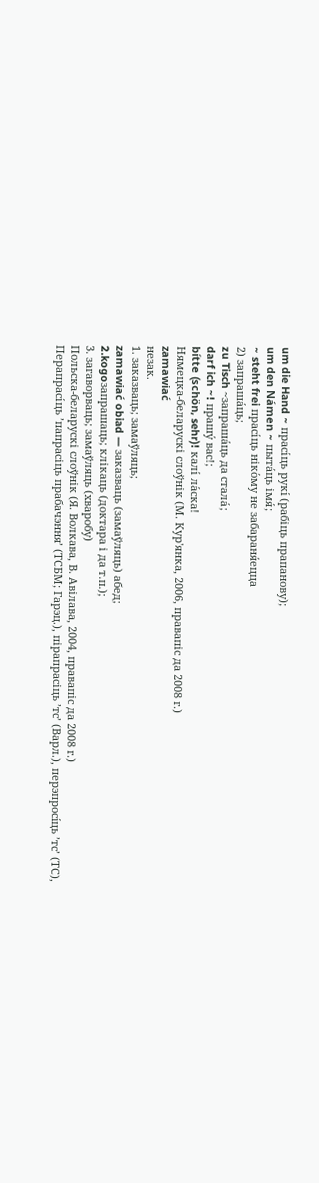um die Hand ~ прасі́ць рукі́ (рабіць прапанову);
um den Námen ~ пыта́ць імя́;
~ steht frei прасі́ць ніко́му не забараня́ецца
2) запраша́ць;
zu Tisch ~запраша́ць да стала́;
darf ich ~! прашу́ вас!;
bítte (schön, sehr)! калі́ ла́ска!
Нямецка-беларускі слоўнік (М. Кур'янка, 2006, правапіс да 2008 г.)
zamawiać
незак.
1. заказваць; замаўляць;
zamawiać obiad — заказваць (замаўляць) абед;
2.kogoзапрашаць; клікаць (доктара і да т.п.);
3. загаворваць; замаўляць (хваробу)
Польска-беларускі слоўнік (Я. Волкава, В. Авілава, 2004, правапіс да 2008 г.)
Перапрасі́ць ’папрасіць прабачэння’ (ТСБМ; Гарэц.), пірапрасіць ’тс’ (Варл.), перэпросі́ць ’тс’ (ТС),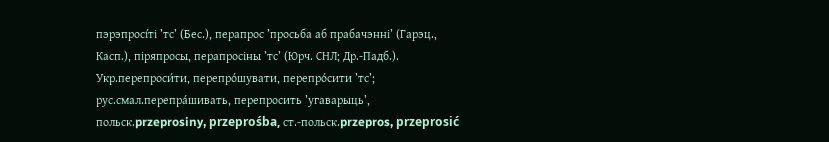пэрэпросі́ті ’тс’ (Бес.), перапрос ’просьба аб прабачэнні’ (Гарэц., Касп.), піряпросы, перапросіны ’тс’ (Юрч. СНЛ; Др.-Падб.). Укр.перепроси́ти, перепро́шувати, перепро́сити ’тс’; рус.смал.перепра́шивать, перепросить ’угаварыць’, польск.przeprosiny, przeprośba, ст.-польск.przepros, przeprosić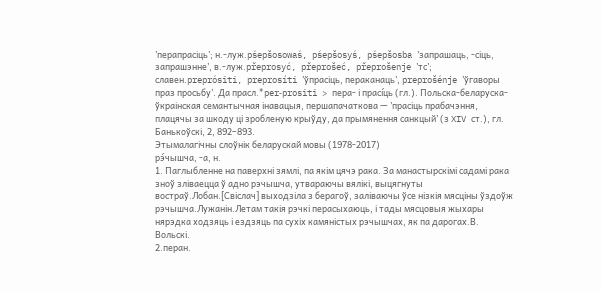’перапрасіць’; н.-луж.pśepšosowaś, pśepšosyś, pśepšosba ’запрашаць, -сіць, запрашэнне’, в.-луж.přeprosyć, přeprošeć, přeprošenje ’тс’; славен.preprósiti, preprosíti ’ўпрасіць, пераканаць’, preprošénje ’ўгаворы праз просьбу’. Да прасл.*per‑prositi > пера- і прасі́ць (гл.). Польска-беларуска-ўкраінская семантычная інавацыя, першапачаткова — ’прасіць прабачэння, плацячы за шкоду ці зробленую крыўду, да прымянення санкцый’ (з XIV ст.), гл. Банькоўскі, 2, 892–893.
Этымалагічны слоўнік беларускай мовы (1978-2017)
рэ́чышча, ‑а, н.
1. Паглыбленне на паверхні зямлі, па якім цячэ рака. За манастырскімі садамі рака зноў зліваецца ў адно рэчышча, утвараючы вялікі, выцягнуты востраў.Лобан.[Свіслач] выходзіла з берагоў, заліваючы ўсе нізкія мясціны ўздоўж рэчышча.Лужанін.Летам такія рэчкі перасыхаюць, і тады мясцовыя жыхары нярэдка ходзяць і ездзяць па сухіх камяністых рэчышчах, як па дарогах.В. Вольскі.
2.перан.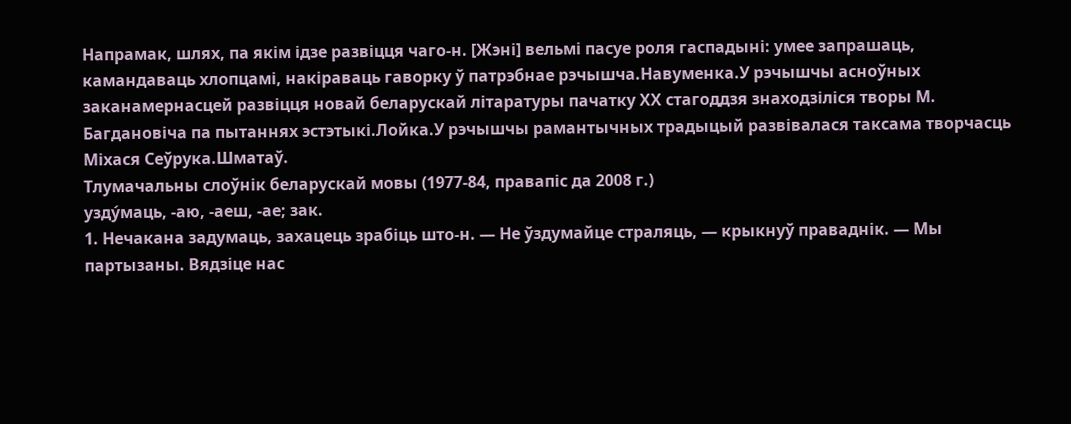Напрамак, шлях, па якім ідзе развіцця чаго‑н. [Жэні] вельмі пасуе роля гаспадыні: умее запрашаць, камандаваць хлопцамі, накіраваць гаворку ў патрэбнае рэчышча.Навуменка.У рэчышчы асноўных заканамернасцей развіцця новай беларускай літаратуры пачатку ХХ стагоддзя знаходзіліся творы М. Багдановіча па пытаннях эстэтыкі.Лойка.У рэчышчы рамантычных традыцый развівалася таксама творчасць Міхася Сеўрука.Шматаў.
Тлумачальны слоўнік беларускай мовы (1977-84, правапіс да 2008 г.)
узду́маць, ‑аю, ‑аеш, ‑ае; зак.
1. Нечакана задумаць, захацець зрабіць што‑н. — Не ўздумайце страляць, — крыкнуў праваднік. — Мы партызаны. Вядзіце нас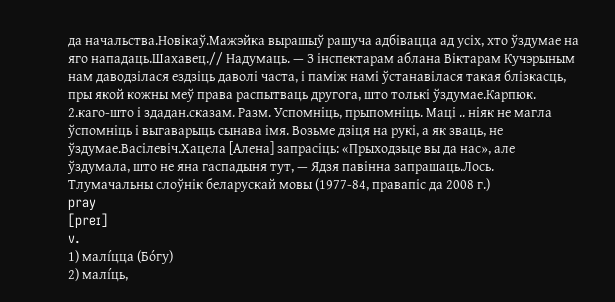да начальства.Новікаў.Мажэйка вырашыў рашуча адбівацца ад усіх, хто ўздумае на яго нападаць.Шахавец.// Надумаць. — З інспектарам аблана Віктарам Кучэрыным нам даводзілася ездзіць даволі часта, і паміж намі ўстанавілася такая блізкасць, пры якой кожны меў права распытваць другога, што толькі ўздумае.Карпюк.
2.каго-што і здадан.сказам. Разм. Успомніць, прыпомніць. Маці .. ніяк не магла ўспомніць і выгаварыць сынава імя. Возьме дзіця на рукі, а як зваць, не ўздумае.Васілевіч.Хацела [Алена] запрасіць: «Прыходзьце вы да нас», але ўздумала, што не яна гаспадыня тут, — Ядзя павінна запрашаць.Лось.
Тлумачальны слоўнік беларускай мовы (1977-84, правапіс да 2008 г.)
pray
[preɪ]
v.
1) малі́цца (Бо́гу)
2) малі́ць,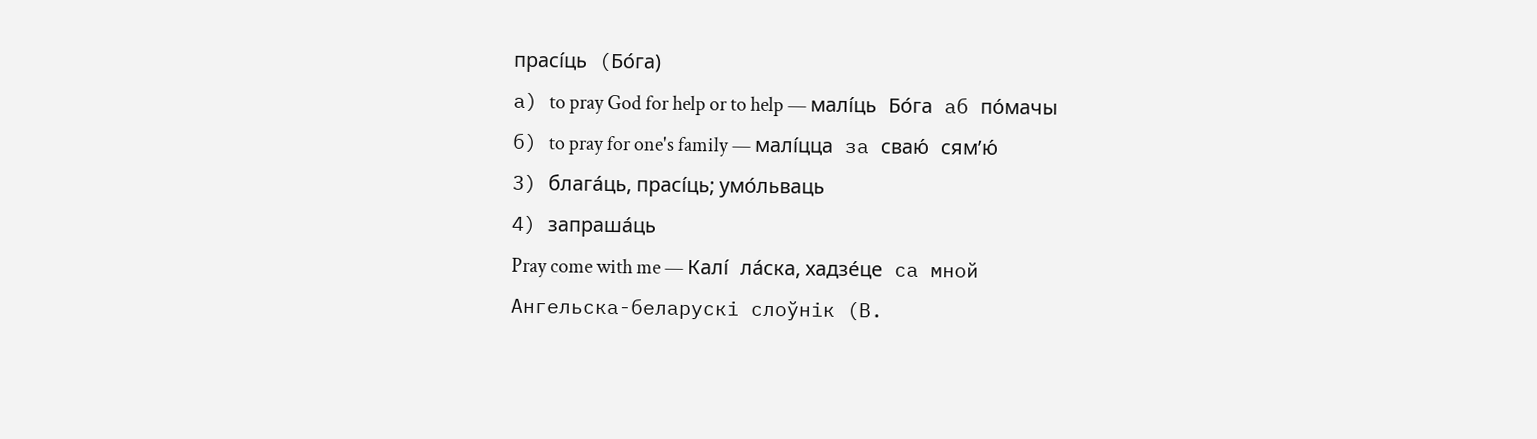прасі́ць (Бо́га)
а) to pray God for help or to help — малі́ць Бо́га аб по́мачы
б) to pray for one's family — малі́цца за сваю́ сям’ю́
3) блага́ць, прасі́ць; умо́льваць
4) запраша́ць
Pray come with me — Калі́ ла́ска, хадзе́це са мной
Ангельска-беларускі слоўнік (В.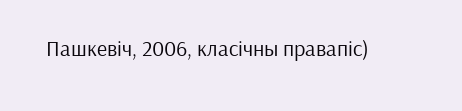Пашкевіч, 2006, класічны правапіс)